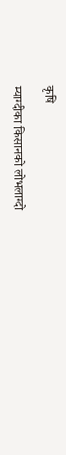कृषि

म्याग्दीका किसानको लोभलाग्दो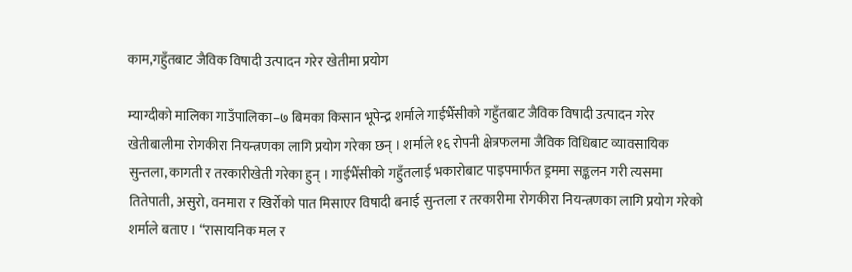काम,गहुँतबाट जैविक विषादी उत्पादन गरेर खेतीमा प्रयोग

म्याग्दीको मालिका गाउँपालिका–७ बिमका किसान भूपेन्द्र शर्माले गाईभैँसीको गहुँतबाट जैविक विषादी उत्पादन गरेर खेतीबालीमा रोगकीरा नियन्त्रणका लागि प्रयोग गरेका छन् । शर्माले १६ रोपनी क्षेत्रफलमा जैविक विधिबाट व्यावसायिक सुन्तला, कागती र तरकारीखेती गरेका हुन् । गाईभैँसीको गहुँतलाई भकारोबाट पाइपमार्फत ड्रममा सङ्कलन गरी त्यसमा तितेपाती, असुरो, वनमारा र खिर्रोको पात मिसाएर विषादी बनाई सुन्तला र तरकारीमा रोगकीरा नियन्त्रणका लागि प्रयोग गरेको शर्माले बताए । “रासायनिक मल र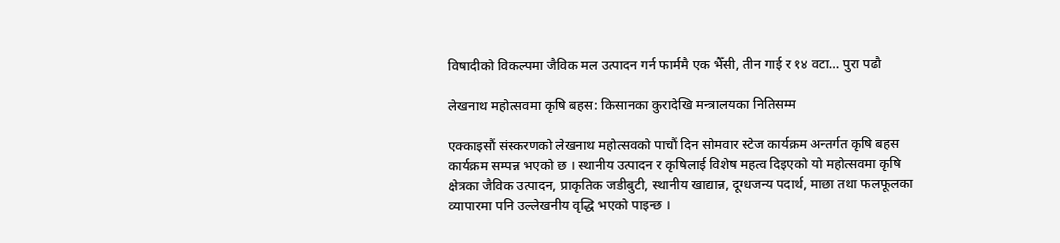विषादीको विकल्पमा जैविक मल उत्पादन गर्न फार्ममै एक भैँसी, तीन गाई र १४ वटा… पुरा पढौ

लेखनाथ महोत्सवमा कृषि बहस: किसानका कुरादेखि मन्त्रालयका नितिसम्म

एक्काइसौं संस्करणको लेखनाथ महोत्सवको पाचौं दिन सोमवार स्टेज कार्यक्रम अन्तर्गत कृषि बहस कार्यक्रम सम्पन्न भएको छ । स्थानीय उत्पादन र कृषिलाई विशेष महत्व दिइएको यो महोत्सवमा कृषि क्षेत्रका जैविक उत्पादन, प्राकृतिक जडीबुटी, स्थानीय खाद्यान्न, दूग्धजन्य पदार्थ, माछा तथा फलफूलका व्यापारमा पनि उल्लेखनीय वृद्धि भएको पाइन्छ ।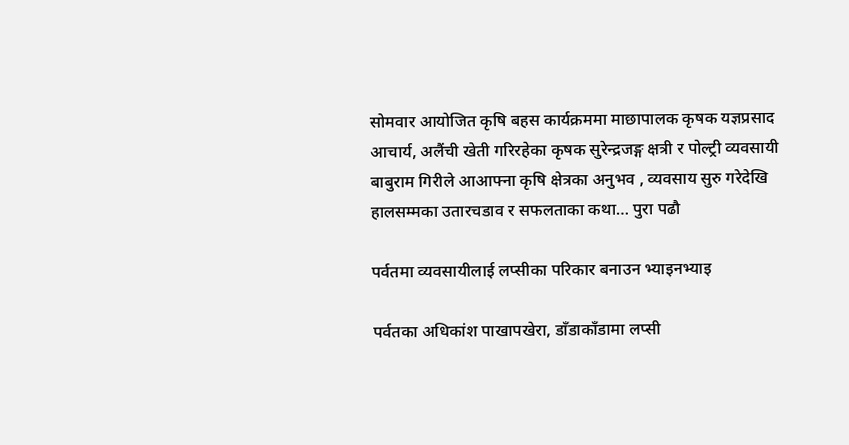सोमवार आयोजित कृषि बहस कार्यक्रममा माछापालक कृषक यज्ञप्रसाद आचार्य, अलैंची खेती गरिरहेका कृषक सुरेन्द्रजङ्ग क्षत्री र पोल्ट्री व्यवसायी बाबुराम गिरीले आआफ्ना कृषि क्षेत्रका अनुभव , व्यवसाय सुरु गरेदेखि हालसम्मका उतारचडाव र सफलताका कथा… पुरा पढौ

पर्वतमा व्यवसायीलाई लप्सीका परिकार बनाउन भ्याइनभ्याइ

पर्वतका अधिकांश पाखापखेरा, डाँडाकाँडामा लप्सी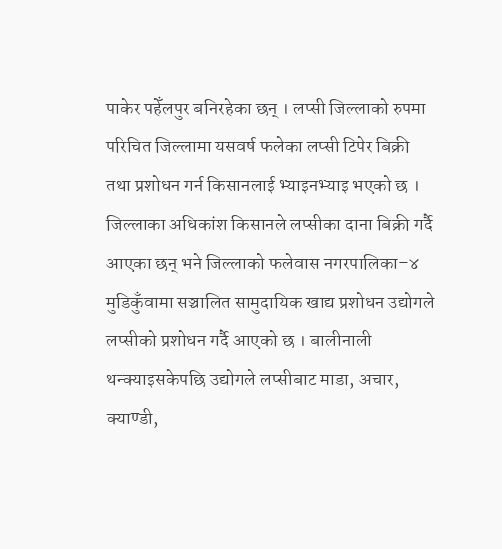पाकेर पहेँलपुर बनिरहेका छन् । लप्सी जिल्लाको रुपमा परिचित जिल्लामा यसवर्ष फलेका लप्सी टिपेर बिक्री तथा प्रशोधन गर्न किसानलाई भ्याइनभ्याइ भएको छ । जिल्लाका अधिकांश किसानले लप्सीका दाना बिक्री गर्दै आएका छन् भने जिल्लाको फलेवास नगरपालिका–४ मुडिकुँवामा सञ्चालित सामुदायिक खाद्य प्रशोधन उद्योगले लप्सीको प्रशोधन गर्दै आएको छ । बालीनाली थन्क्याइसकेपछि उद्योगले लप्सीबाट माडा, अचार, क्याण्डी,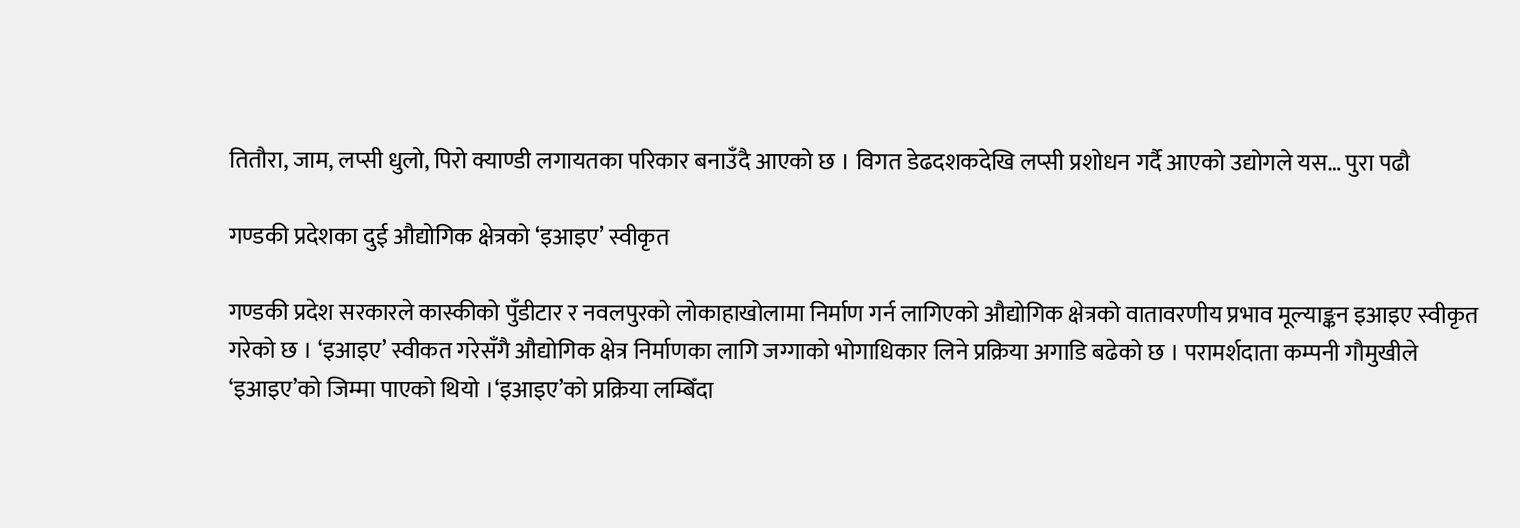तितौरा, जाम, लप्सी धुलो, पिरो क्याण्डी लगायतका परिकार बनाउँदै आएको छ । विगत डेढदशकदेखि लप्सी प्रशोधन गर्दै आएको उद्योगले यस… पुरा पढौ

गण्डकी प्रदेशका दुई औद्योगिक क्षेत्रको ‘इआइए’ स्वीकृत

गण्डकी प्रदेश सरकारले कास्कीको पुँडीटार र नवलपुरको लोकाहाखोलामा निर्माण गर्न लागिएको औद्योगिक क्षेत्रको वातावरणीय प्रभाव मूल्याङ्कन इआइए स्वीकृत गरेको छ । ‘इआइए’ स्वीकत गरेसँगै औद्योगिक क्षेत्र निर्माणका लागि जग्गाको भोगाधिकार लिने प्रक्रिया अगाडि बढेको छ । परामर्शदाता कम्पनी गौमुखीले ‘इआइए’को जिम्मा पाएको थियो ।‘इआइए’को प्रक्रिया लम्बिँदा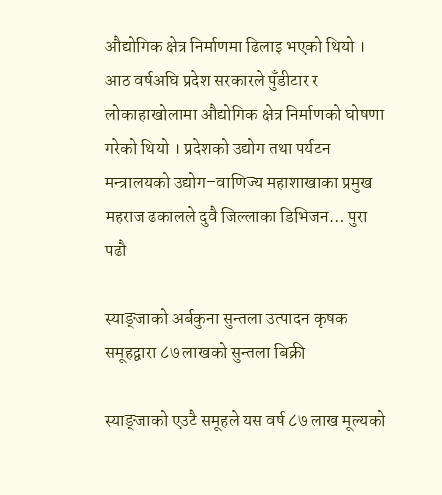औद्योगिक क्षेत्र निर्माणमा ढिलाइ भएको थियो । आठ वर्षअघि प्रदेश सरकारले पुँडीटार र लोकाहाखोलामा औद्योगिक क्षेत्र निर्माणको घोषणा गरेको थियो । प्रदेशको उद्योग तथा पर्यटन मन्त्रालयको उद्योग–वाणिज्य महाशाखाका प्रमुख महराज ढकालले दुवै जिल्लाका डिभिजन… पुरा पढौ

स्याङ्जाको अर्बकुना सुन्तला उत्पादन कृषक समूहद्वारा ८७ लाखको सुन्तला बिक्री

स्याङ्जाको एउटै समूहले यस वर्ष ८७ लाख मूल्यको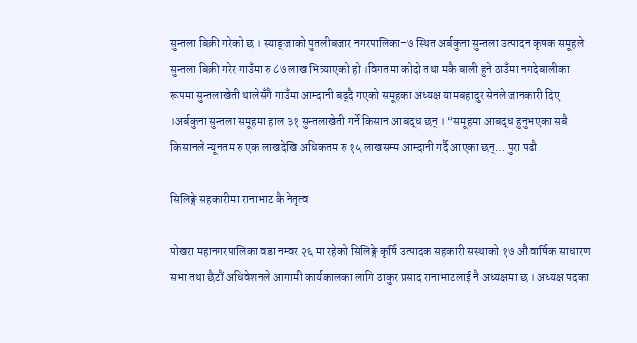सुन्तला बिक्री गरेको छ । स्याङ्जाको पुतलीबजार नगरपालिका–७ स्थित अर्बकुना सुन्तला उत्पादन कृषक समूहले सुन्तला बिक्री गरेर गाउँमा रु ८७ लाख भित्र्याएको हो ।विगतमा कोदो तथा मकै बाली हुने ठाउँमा नगदेबालीका रूपमा सुन्तलाखेती थालेसँगै गाउँमा आम्दानी बढ्दै गएको समूहका अध्यक्ष यामबहादुर सेनले जानकारी दिए ।अर्बकुना सुन्तला समूहमा हाल ३१ सुन्तलाखेती गर्ने किसान आबद्ध छन् । “समूहमा आबद्ध हुनुभएका सबै किसानले न्यूनतम रु एक लाखदेखि अधिकतम रु १५ लाखसम्म आम्दानी गर्दै आएका छन्… पुरा पढौ

सिलिङ्गे सहकारीमा रानाभाट कै नेतृत्व

पोखरा महानगरपालिका वडा नम्वर २६ मा रहेको सिलिङ्गे कृर्षि उत्पादक सहकारी सस्थाको १७ औं वार्षिक साधारण सभा तथा छैटौं अधिवेशनले आगामी कार्यकालका लागि ठाकुर प्रसाद रानाभाटलाई नै अध्यक्षमा छ । अध्यक्ष पदका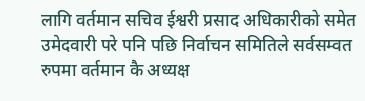लागि वर्तमान सचिव ईश्वरी प्रसाद अधिकारीको समेत उमेदवारी परे पनि पछि निर्वाचन समितिले सर्वसम्वत रुपमा वर्तमान कै अध्यक्ष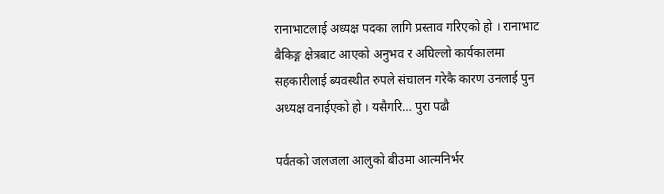रानाभाटलाई अध्यक्ष पदका लागि प्रस्ताव गरिएको हो । रानाभाट बैकिङ्ग क्षेत्रबाट आएको अनुभव र अघिल्लो कार्यकालमा सहकारीलाई ब्यवस्थीत रुपले संचालन गरेकै कारण उनलाई पुन अध्यक्ष वनाईएको हो । यसैगरि… पुरा पढौ

पर्वतको जलजला आलुको बीउमा आत्मनिर्भर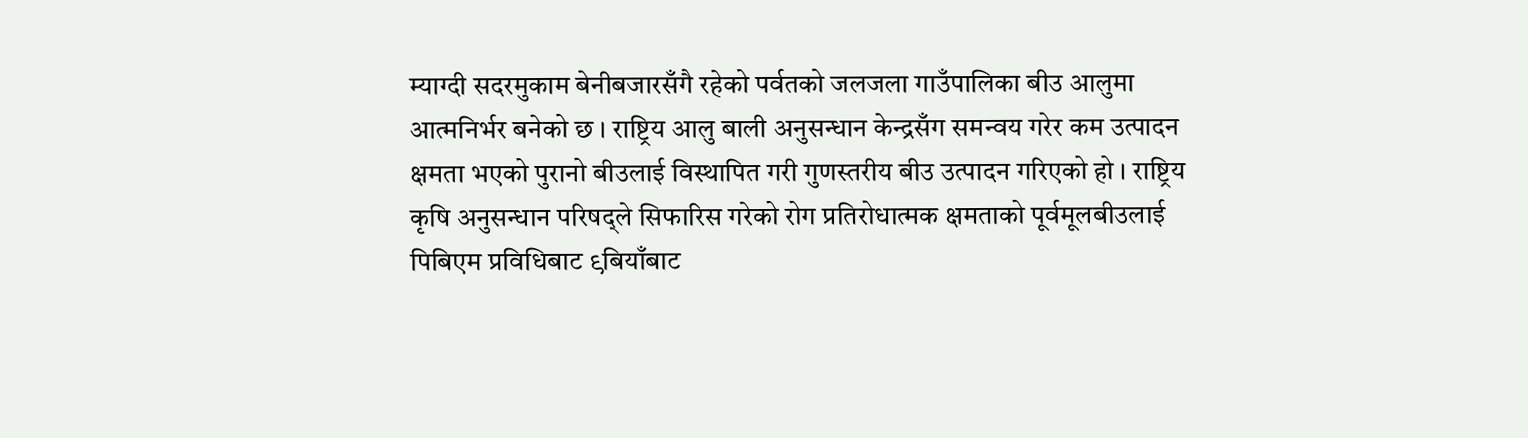म्याग्दी सदरमुकाम बेनीबजारसँगै रहेको पर्वतको जलजला गाउँपालिका बीउ आलुमा आत्मनिर्भर बनेको छ । राष्ट्रिय आलु बाली अनुसन्धान केन्द्रसँग समन्वय गरेर कम उत्पादन क्षमता भएको पुरानो बीउलाई विस्थापित गरी गुणस्तरीय बीउ उत्पादन गरिएको हो । राष्ट्रिय कृषि अनुसन्धान परिषद्ले सिफारिस गरेको रोग प्रतिरोधात्मक क्षमताको पूर्वमूलबीउलाई पिबिएम प्रविधिबाट ९बियाँबाट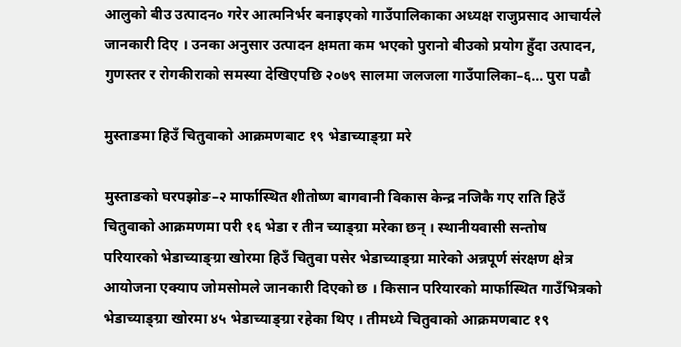आलुको बीउ उत्पादन० गरेर आत्मनिर्भर बनाइएको गाउँपालिकाका अध्यक्ष राजुप्रसाद आचार्यले जानकारी दिए । उनका अनुसार उत्पादन क्षमता कम भएको पुरानो बीउको प्रयोग हुँदा उत्पादन, गुणस्तर र रोगकीराको समस्या देखिएपछि २०७९ सालमा जलजला गाउँपालिका–६… पुरा पढौ

मुस्ताङमा हिउँ चितुवाको आक्रमणबाट १९ भेडाच्याङ्ग्रा मरे

मुस्ताङको घरपझोङ–२ मार्फास्थित शीतोष्ण बागवानी विकास केन्द्र नजिकै गए राति हिउँ चितुवाको आक्रमणमा परी १६ भेडा र तीन च्याङ्ग्रा मरेका छन् । स्थानीयवासी सन्तोष परियारको भेडाच्याङ्ग्रा खोरमा हिउँ चितुवा पसेर भेडाच्याङ्ग्रा मारेको अन्नपूर्ण संरक्षण क्षेत्र आयोजना एक्याप जोमसोमले जानकारी दिएको छ । किसान परियारको मार्फास्थित गाउँभित्रको भेडाच्याङ्ग्रा खोरमा ४५ भेडाच्याङ्ग्रा रहेका थिए । तीमध्ये चितुवाको आक्रमणबाट १९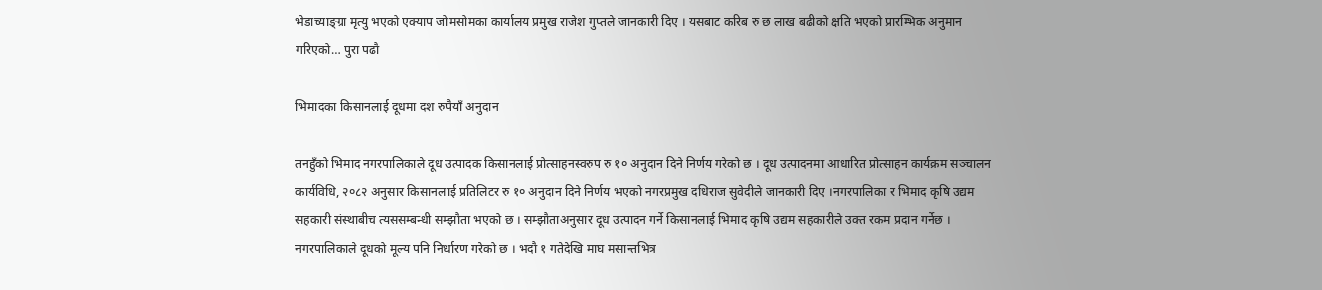भेडाच्याङ्ग्रा मृत्यु भएको एक्याप जोमसोमका कार्यालय प्रमुख राजेश गुप्तले जानकारी दिए । यसबाट करिब रु छ लाख बढीको क्षति भएको प्रारम्भिक अनुमान गरिएको… पुरा पढौ

भिमादका किसानलाई दूधमा दश रुपैयाँ अनुदान

तनहुँको भिमाद नगरपालिकाले दूध उत्पादक किसानलाई प्रोत्साहनस्वरुप रु १० अनुदान दिने निर्णय गरेको छ । दूध उत्पादनमा आधारित प्रोत्साहन कार्यक्रम सञ्चालन कार्यविधि, २०८२ अनुसार किसानलाई प्रतिलिटर रु १० अनुदान दिने निर्णय भएको नगरप्रमुख दधिराज सुवेदीले जानकारी दिए ।नगरपालिका र भिमाद कृषि उद्यम सहकारी संस्थाबीच त्यससम्बन्धी सम्झौता भएको छ । सम्झौताअनुसार दूध उत्पादन गर्ने किसानलाई भिमाद कृषि उद्यम सहकारीले उक्त रकम प्रदान गर्नेछ । नगरपालिकाले दूधको मूल्य पनि निर्धारण गरेको छ । भदौ १ गतेदेखि माघ मसान्तभित्र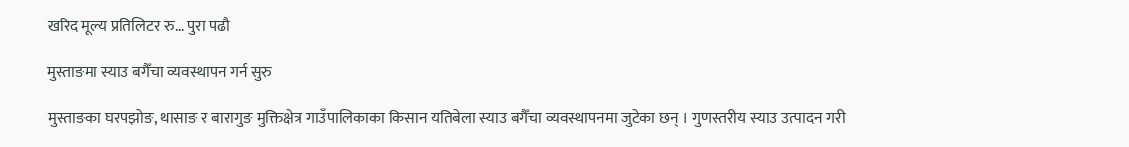खरिद मूल्य प्रतिलिटर रु… पुरा पढौ

मुस्ताङमा स्याउ बगैँचा व्यवस्थापन गर्न सुरु

मुस्ताङका घरपझोङ, थासाङ र बारागुङ मुक्तिक्षेत्र गाउँपालिकाका किसान यतिबेला स्याउ बगैँचा व्यवस्थापनमा जुटेका छन् । गुणस्तरीय स्याउ उत्पादन गरी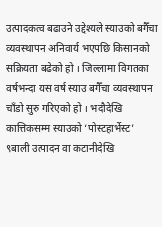उत्पादकत्व बढाउने उद्देश्यले स्याउको बगैँचा व्यवस्थापन अनिवार्य भएपछि किसानको सक्रियता बढेको हो । जिल्लामा विगतका वर्षभन्दा यस वर्ष स्याउ बगैँचा व्यवस्थापन चाँडो सुरु गरिएको हो । भदौदेखि कात्तिकसम्म स्याउको ‘पोस्टहार्भेस्ट’ ९बाली उत्पादन वा कटानीदेखि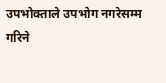उपभोक्ताले उपभोग नगरेसम्म गरिने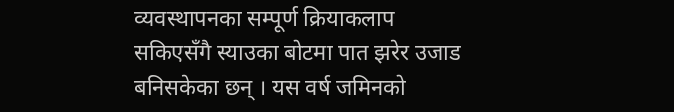व्यवस्थापनका सम्पूर्ण क्रियाकलाप सकिएसँगै स्याउका बोटमा पात झरेर उजाड बनिसकेका छन् । यस वर्ष जमिनको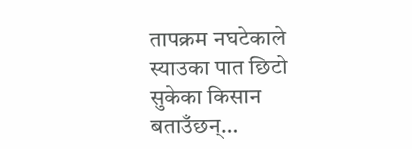तापक्रम नघटेकाले स्याउका पात छिटो सुकेका किसान बताउँछन्…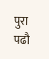पुरा पढौ